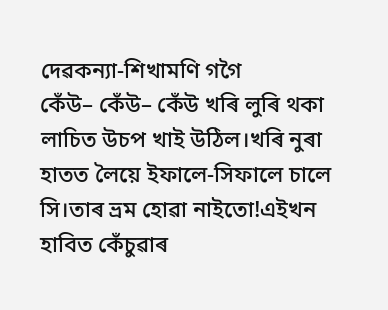দেৱকন্যা-শিখামণি গগৈ
কেঁউ– কেঁউ– কেঁউ খৰি লুৰি থকা লাচিত উচপ খাই উঠিল।খৰি নুৰা হাতত লৈয়ে ইফালে-সিফালে চালে সি।তাৰ ভ্ৰম হোৱা নাইতো!এইখন হাবিত কেঁচুৱাৰ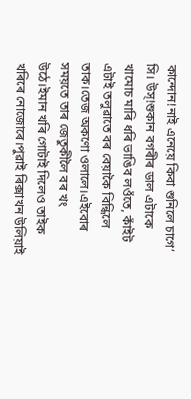কান্দোন!নাই এনেয়ে কিবা শুনিলে চাগে’ সি। উস্!শুকান বগৰীৰ ডাল এটাকে খামোচ মাৰি ধৰি ভাঙিব লওঁতে, কাঁইট এটাই তলুৱাতে বৰ বেয়াকৈ বিন্ধিলে তাক।তেজ অকণো ওলালে।এইবোৰ সময়তে তাৰ জেতুকীলৈ বৰ খং উঠে।ইমান খৰি গোটাই দিলেও তাইক খৰিৰে নোজোৰে।পুৱাই ৰিক্সাখন উলিয়াই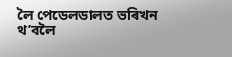লৈ পেডেলডালত ভৰিখন থ’বলৈ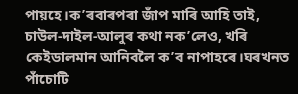পায়হে।ক’ৰবাৰপৰা জাঁপ মাৰি আহি তাই, চাউল-দাইল-আলুৰ কথা নক’লেও, খৰি কেইডালমান আনিবলৈ ক’ব নাপাহৰে।ঘৰখনত পাঁচোটি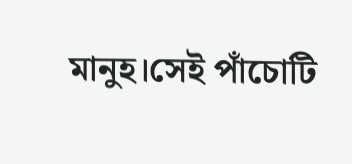মানুহ।সেই পাঁচোটি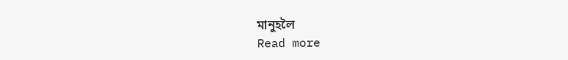মানুহলৈ
Read more